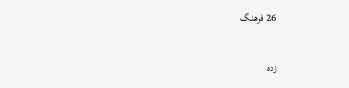26 فرهنگ

زده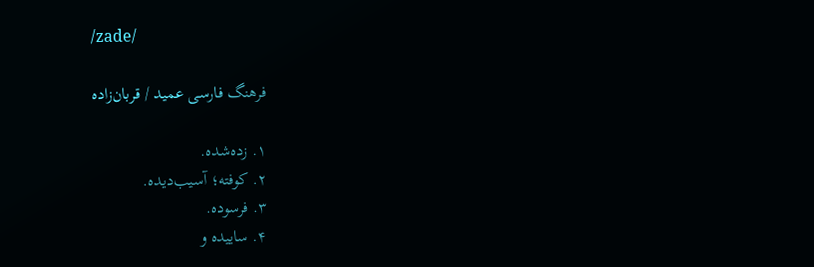/zade/

فرهنگ فارسی عمید / قربان‌زاده

۱. زده‌شده.
۲. کوفته؛ آسیب‌دیده.
۳. فرسوده.
۴. ساییده و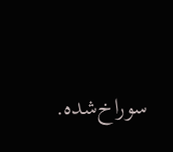سوراخ‌شده.